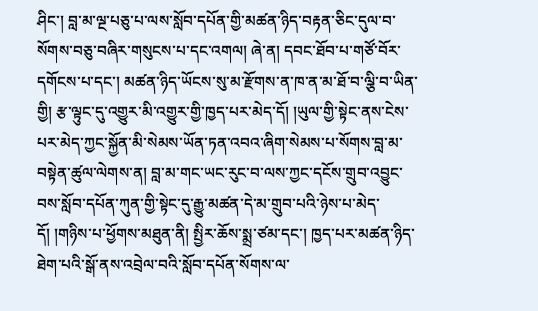ཤིང་། བླ་མ་ལྔ་པཅུ་པ་ལས་སློབ་དཔོན་གྱི་མཚན་ཉིད་བརྟན་ཅིང་དུལ་བ་སོགས་བཅུ་བཞིར་གསུངས་པ་དང་འགལ། ཞེ་ན། དབང་ཐོབ་པ་གཙོ་བོར་དགོངས་པ་དང་། མཚན་ཉིད་ཡོངས་སུ་མ་རྫོགས་ན་ཁ་ན་མ་ཐོ་བ་ལྕི་བ་ཡིན་གྱི། རྩ་ལྟུང་དུ་འགྱུར་མི་འགྱུར་གྱི་ཁྱད་པར་མེད་དོ། །ཡུལ་གྱི་སྟེང་ནས་ངེས་པར་མེད་ཀྱང་སྐྱོན་མི་སེམས་ཡོན་ཏན་འབའ་ཞིག་སེམས་པ་སོགས་བླ་མ་བསྟེན་ཚུལ་ལེགས་ན། བླ་མ་གང་ཡང་རུང་བ་ལས་ཀྱང་དངོས་གྲུབ་འབྱུང་བས་སློབ་དཔོན་ཀུན་གྱི་སྟེང་དུ་རྒྱུ་མཚན་དེ་མ་གྲུབ་པའི་ཉེས་པ་མེད་དོ། །གཉིས་པ་ཕྱོགས་མཐུན་ནི། སྤྱིར་ཆོས་སྨྲ་ཙམ་དང་། ཁྱད་པར་མཚན་ཉིད་ཐེག་པའི་སྒོ་ནས་འབྲེལ་བའི་སློབ་དཔོན་སོགས་ལ་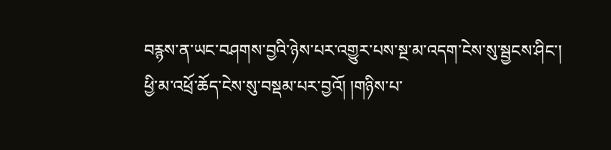བརྙས་ན་ཡང་བཤགས་བྱའི་ཉེས་པར་འགྱུར་པས་སྔ་མ་འདག་ངེས་སུ་སྦྱངས་ཤིང་། ཕྱི་མ་འཕྲོ་ཆོད་ངེས་སུ་བསྡམ་པར་བྱའོ། །གཉིས་པ་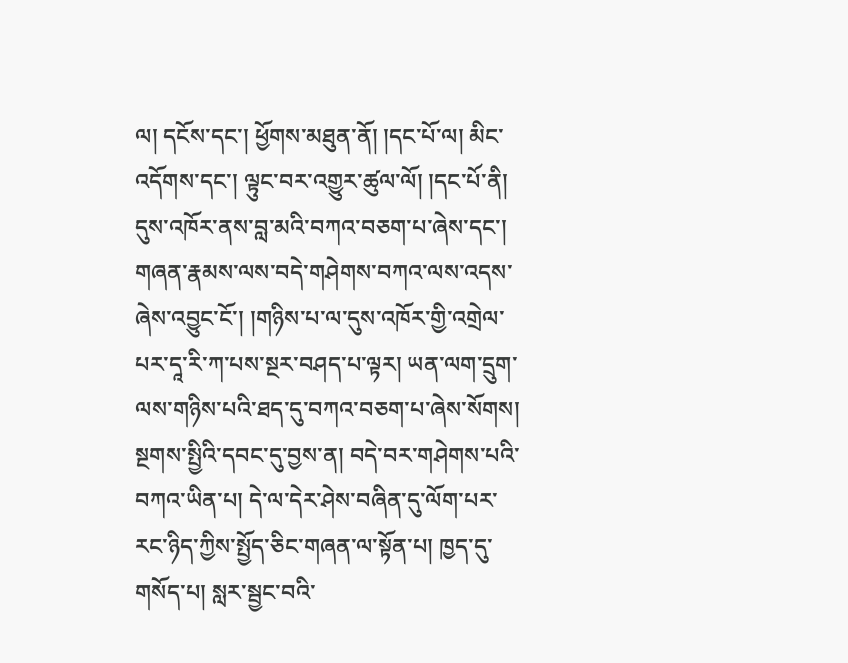ལ། དངོས་དང་། ཕྱོགས་མཐུན་ནོ། །དང་པོ་ལ། མིང་འདོགས་དང་། ལྟུང་བར་འགྱུར་ཚུལ་ལོ། །དང་པོ་ནི། དུས་འཁོར་ནས་བླ་མའི་བཀའ་བཅག་པ་ཞེས་དང་། གཞན་རྣམས་ལས་བདེ་གཤེགས་བཀའ་ལས་འདས་ཞེས་འབྱུང་ངོ་། །གཉིས་པ་ལ་དུས་འཁོར་གྱི་འགྲེལ་པར་དཱ་རི་ཀ་པས་སྔར་བཤད་པ་ལྟར། ཡན་ལག་དྲུག་ལས་གཉིས་པའི་ཐད་དུ་བཀའ་བཅག་པ་ཞེས་སོགས། སྔགས་སྤྱིའི་དབང་དུ་བྱས་ན། བདེ་བར་གཤེགས་པའི་བཀའ་ཡིན་པ། དེ་ལ་དེར་ཤེས་བཞིན་དུ་ལོག་པར་རང་ཉིད་ཀྱིས་སྤྱོད་ཅིང་གཞན་ལ་སྟོན་པ། ཁྱད་དུ་གསོད་པ། སླར་སྦྱང་བའི་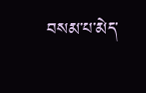བསམ་པ་མེད་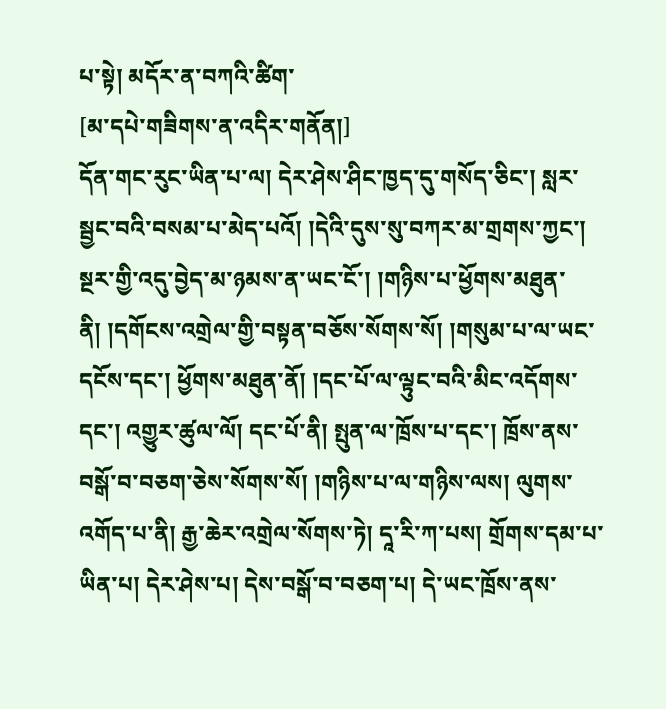པ་སྟེ། མདོར་ན་བཀའི་ཚིག་
[མ་དཔེ་གཟིགས་ན་འདིར་གནོན།]
དོན་གང་རུང་ཡིན་པ་ལ། དེར་ཤེས་ཤིང་ཁྱད་དུ་གསོད་ཅིང་། སླར་སྦྱང་བའི་བསམ་པ་མེད་པའོ། །དེའི་དུས་སུ་བཀར་མ་གྲགས་ཀྱང་། སྔར་གྱི་འདུ་བྱེད་མ་ཉམས་ན་ཡང་ངོ་། །གཉིས་པ་ཕྱོགས་མཐུན་ནི། །དགོངས་འགྲེལ་གྱི་བསྟན་བཅོས་སོགས་སོ། །གསུམ་པ་ལ་ཡང་དངོས་དང་། ཕྱོགས་མཐུན་ནོ། །དང་པོ་ལ་ལྟུང་བའི་མིང་འདོགས་དང་། འགྱུར་ཚུལ་ལོ། དང་པོ་ནི། སྤུན་ལ་ཁྲོས་པ་དང་། ཁྲོས་ནས་བསྒོ་བ་བཅག་ཅེས་སོགས་སོ། །གཉིས་པ་ལ་གཉིས་ལས། ལུགས་འགོད་པ་ནི། རྒྱ་ཆེར་འགྲེལ་སོགས་ཏེ། དཱ་རི་ཀ་པས། གྲོགས་དམ་པ་ཡིན་པ། དེར་ཤེས་པ། དེས་བསྒོ་བ་བཅག་པ། དེ་ཡང་ཁྲོས་ནས་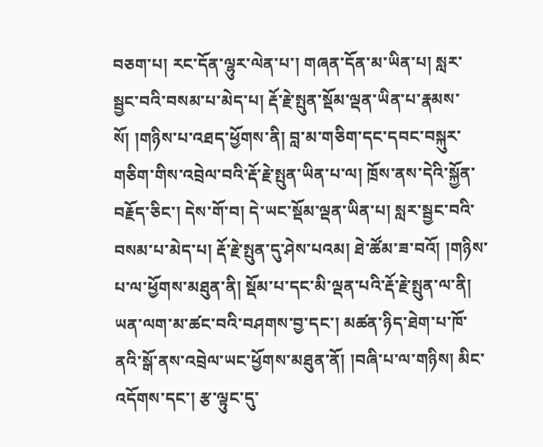བཅག་པ། རང་དོན་ལྷུར་ལེན་པ་། གཞན་དོན་མ་ཡིན་པ། སླར་སྦྱང་བའི་བསམ་པ་མེད་པ། རྡོ་རྗེ་སྤུན་སྡོམ་ལྡན་ཡིན་པ་རྣམས་སོ། །གཉིས་པ་འཐད་ཕྱོགས་ནི། བླ་མ་གཅིག་དང་དབང་བསྐུར་གཅིག་གིས་འབྲེལ་བའི་རྡོ་རྗེ་སྤུན་ཡིན་པ་ལ། ཁྲོས་ནས་དེའི་སྐྱོན་བརྗོད་ཅིང་། དེས་གོ་བ། དེ་ཡང་སྡོམ་ལྡན་ཡིན་པ། སླར་སྦྱང་བའི་བསམ་པ་མེད་པ། རྡོ་རྗེ་སྤུན་དུ་ཤེས་པའམ། ཐེ་ཚོམ་ཟ་བའོ། །གཉིས་པ་ལ་ཕྱོགས་མཐུན་ནི། སྡོམ་པ་དང་མི་ལྡན་པའི་རྡོ་རྗེ་སྤུན་ལ་ནི། ཡན་ལག་མ་ཚང་བའི་བཤགས་བྱ་དང་། མཚན་ཉིད་ཐེག་པ་ཁོ་ནའི་སྒོ་ནས་འབྲེལ་ཡང་ཕྱོགས་མཐུན་ནོ། །བཞི་པ་ལ་གཉིས། མིང་འདོགས་དང་། རྩ་ལྟུང་དུ་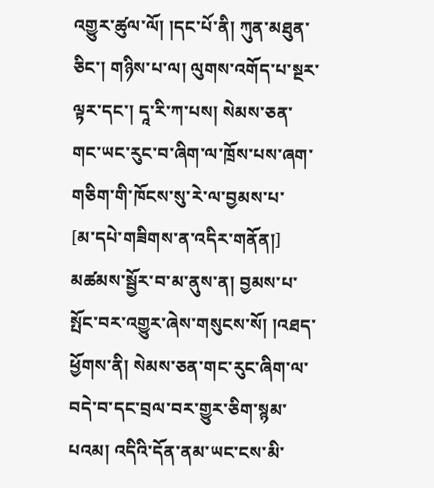འགྱུར་ཚུལ་ལོ། །དང་པོ་ནི། ཀུན་མཐུན་ཅིང་། གཉིས་པ་ལ། ལུགས་འགོད་པ་སྔར་ལྟར་དང་། དཱ་རི་ཀ་པས། སེམས་ཅན་གང་ཡང་རུང་བ་ཞིག་ལ་ཁྲོས་པས་ཞག་གཅིག་གི་ཁོངས་སུ་རེ་ལ་བྱམས་པ་
[མ་དཔེ་གཟིགས་ན་འདིར་གནོན།]
མཚམས་སྦྱོར་བ་མ་ནུས་ན། བྱམས་པ་སྤོང་བར་འགྱུར་ཞེས་གསུངས་སོ། །འཐད་ཕྱོགས་ནི། སེམས་ཅན་གང་རུང་ཞིག་ལ་བདེ་བ་དང་བྲལ་བར་གྱུར་ཅིག་སྙམ་པའམ། འདིའི་དོན་ནམ་ཡང་ངས་མི་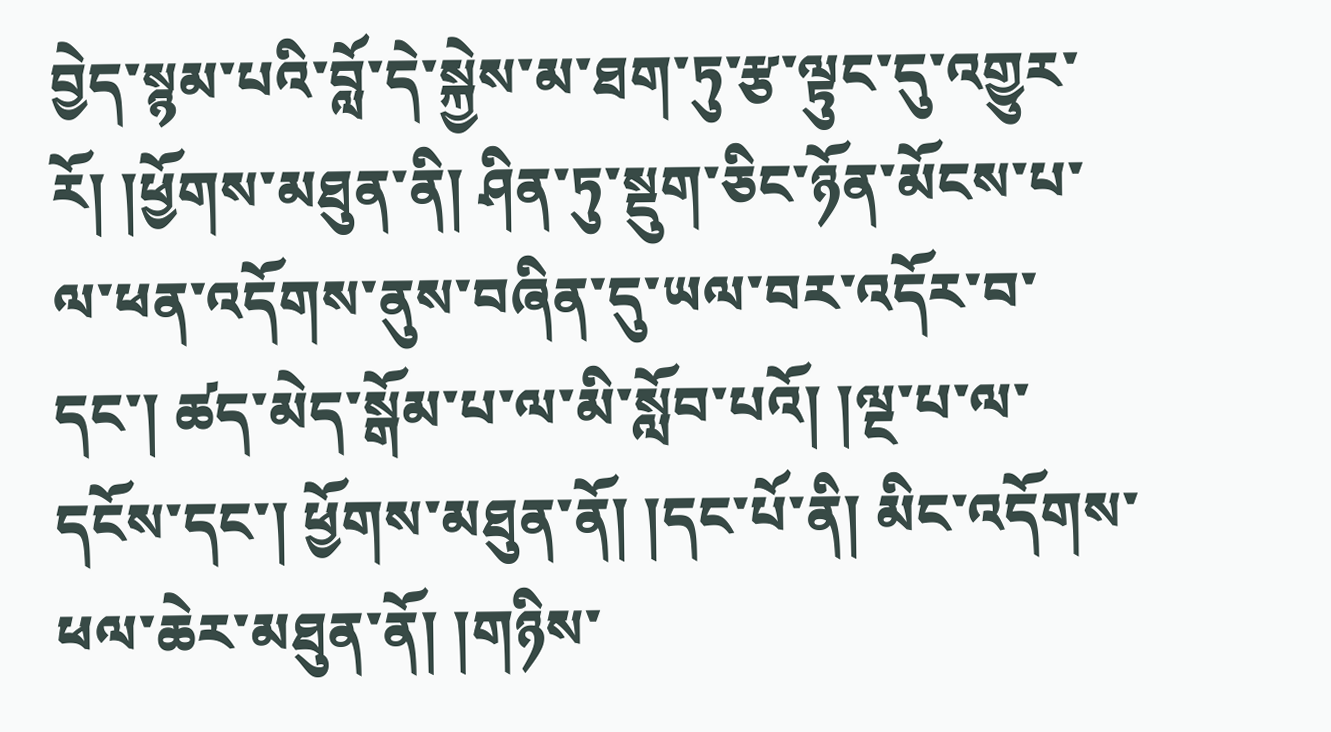བྱེད་སྙམ་པའི་བློ་དེ་སྐྱེས་མ་ཐག་ཏུ་རྩ་ལྟུང་དུ་འགྱུར་རོ། །ཕྱོགས་མཐུན་ནི། ཤིན་ཏུ་སྡུག་ཅིང་ཉོན་མོངས་པ་ལ་ཕན་འདོགས་ནུས་བཞིན་དུ་ཡལ་བར་འདོར་བ་དང་། ཚད་མེད་སྒོམ་པ་ལ་མི་སློབ་པའོ། །ལྔ་པ་ལ་དངོས་དང་། ཕྱོགས་མཐུན་ནོ། །དང་པོ་ནི། མིང་འདོགས་ཕལ་ཆེར་མཐུན་ནོ། །གཉིས་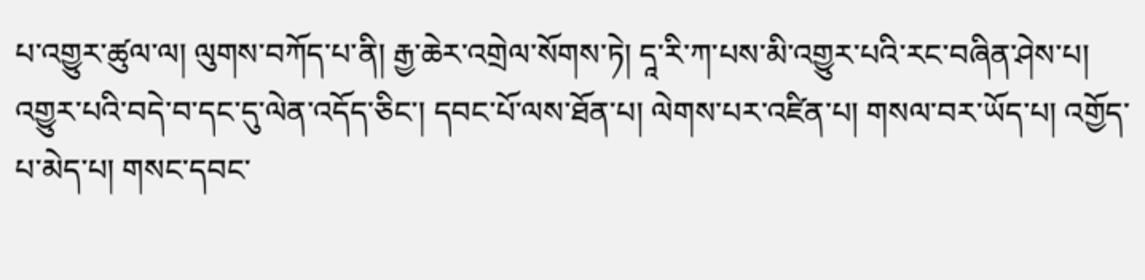པ་འགྱུར་ཚུལ་ལ། ལུགས་བཀོད་པ་ནི། རྒྱ་ཆེར་འགྲེལ་སོགས་ཏེ། དཱ་རི་ཀ་པས་མི་འགྱུར་པའི་རང་བཞིན་ཤེས་པ། འགྱུར་པའི་བདེ་བ་དང་དུ་ལེན་འདོད་ཅིང་། དབང་པོ་ལས་ཐོན་པ། ལེགས་པར་འཛིན་པ། གསལ་བར་ཡོད་པ། འགྱོད་པ་མེད་པ། གསང་དབང་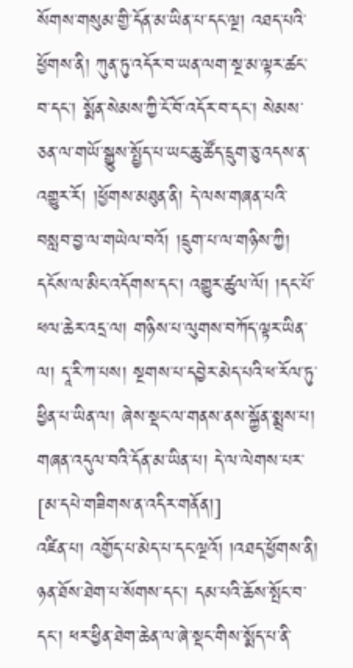སོགས་གསུམ་གྱི་དོན་མ་ཡིན་པ་དང་ལྔ། འཐད་པའི་ཕྱོགས་ནི། ཀུན་ཏུ་འདོར་བ་ཡན་ལག་སྔ་མ་ལྟར་ཚང་བ་དང་། སྨོན་སེམས་ཀྱི་ངོ་བོ་འདོར་བ་དང་། སེམས་ཅན་ལ་གཡོ་སྒྱུས་སྤྱོད་པ་ཡང་ཆུ་ཚོད་དྲུག་ཅུ་འདས་ན་འགྱུར་རོ། །ཕྱོགས་མཐུན་ནི། དེ་ལས་གཞན་པའི་བསླབ་བྱ་ལ་གཡེལ་བའོ། །དྲུག་པ་ལ་གཉིས་ཀྱི། དངོས་ལ་མིང་འདོགས་དང་། འགྱུར་ཚུལ་ལོ། །དང་པོ་ཕལ་ཆེར་འདྲ་ལ། གཉིས་པ་ལུགས་བཀོད་ལྟར་ཡིན་ལ། དཱ་རི་ཀ་པས། སྔགས་པ་དབྱེར་མེད་པའི་ཕ་རོལ་ཏུ་ཕྱིན་པ་ཡིན་ལ། ཞེས་སྡང་ལ་གནས་ནས་སྐྱོན་སྨྲས་པ། གཞན་འདུལ་བའི་དོན་མ་ཡིན་པ། དེ་ལ་ལེགས་པར་
[མ་དཔེ་གཟིགས་ན་འདིར་གནོན།]
འཛིན་པ། འགྱོད་པ་མེད་པ་དང་ལྔའོ། །འཐད་ཕྱོགས་ནི། ཉན་ཐོས་ཐེག་པ་སོགས་དང་། དམ་པའི་ཆོས་སྤོང་བ་དང་། ཕར་ཕྱིན་ཐེག་ཆེན་ལ་ཞེ་སྡང་གིས་སྨོད་པ་ནི་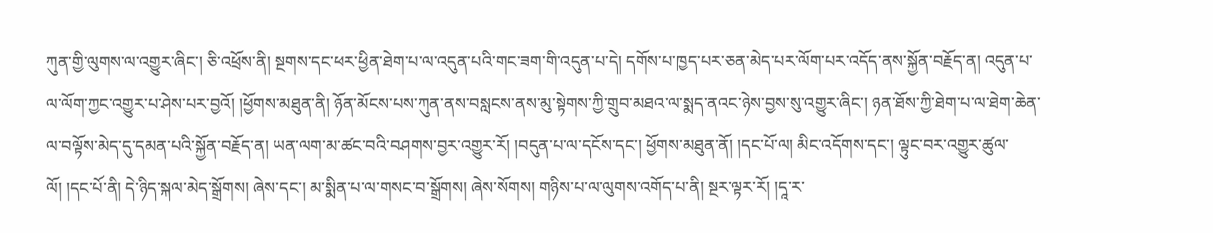ཀུན་གྱི་ལུགས་ལ་འགྱུར་ཞིང་། ཅི་འཕྲོས་ནི། སྔགས་དང་ཕར་ཕྱིན་ཐེག་པ་ལ་འདུན་པའི་གང་ཟག་གི་འདུན་པ་དེ། དགོས་པ་ཁྱད་པར་ཅན་མེད་པར་ལོག་པར་འདོད་ནས་སྐྱོན་བརྗོད་ན། འདུན་པ་ལ་ལོག་ཀྱང་འགྱུར་པ་ཤེས་པར་བྱའོ། །ཕྱོགས་མཐུན་ནི། ཉོན་མོངས་པས་ཀུན་ནས་བསླངས་ནས་མུ་སྟེགས་ཀྱི་གྲུབ་མཐའ་ལ་སྨད་ནའང་ཉེས་བྱས་སུ་འགྱུར་ཞིང་། ཉན་ཐོས་ཀྱི་ཐེག་པ་ལ་ཐེག་ཆེན་ལ་བལྟོས་མེད་དུ་དམན་པའི་སྐྱོན་བརྗོད་ན། ཡན་ལག་མ་ཚང་བའི་བཤགས་བྱར་འགྱུར་རོ། །བདུན་པ་ལ་དངོས་དང་། ཕྱོགས་མཐུན་ནོ། །དང་པོ་ལ། མིང་འདོགས་དང་། ལྟུང་བར་འགྱུར་ཚུལ་ལོ། །དང་པོ་ནི། དེ་ཉིད་སྐལ་མེད་སྒྲོགས། ཞེས་དང་། མ་སྨིན་པ་ལ་གསང་བ་སྒྲོགས། ཞེས་སོགས། གཉིས་པ་ལ་ལུགས་འགོད་པ་ནི། སྔར་ལྟར་རོ། །དཱ་ར་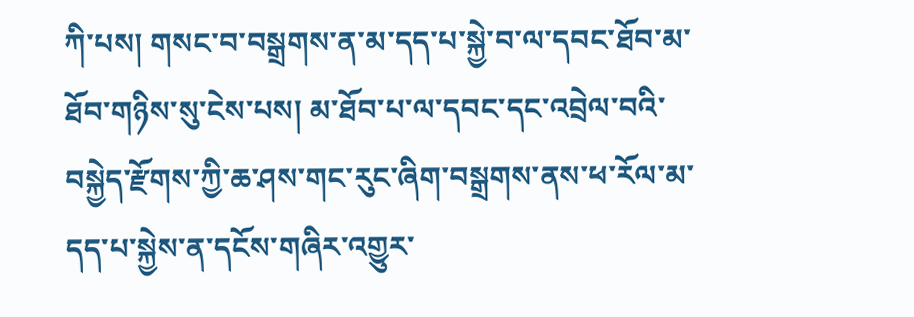ཀི་པས། གསང་བ་བསྒྲགས་ན་མ་དད་པ་སྐྱེ་བ་ལ་དབང་ཐོབ་མ་ཐོབ་གཉིས་སུ་ངེས་པས། མ་ཐོབ་པ་ལ་དབང་དང་འབྲེལ་བའི་བསྐྱེད་རྫོགས་ཀྱི་ཆ་ཤས་གང་རུང་ཞིག་བསྒྲགས་ནས་ཕ་རོལ་མ་དད་པ་སྐྱེས་ན་དངོས་གཞིར་འགྱུར་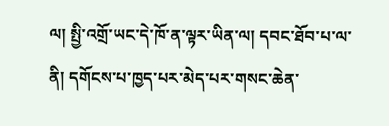ལ། སྤྱི་འགྲོ་ཡང་དེ་ཁོ་ན་ལྟར་ཡིན་ལ། དབང་ཐོབ་པ་ལ་ནི། དགོངས་པ་ཁྱད་པར་མེད་པར་གསང་ཆེན་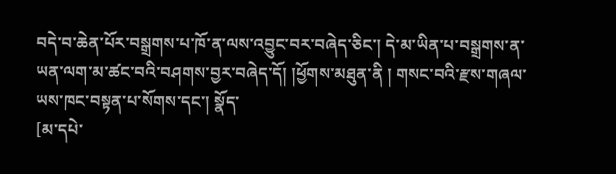བདེ་བ་ཆེན་པོར་བསྒྲགས་པ་ཁོ་ན་ལས་འབྱུང་བར་བཞེད་ཅིང་། དེ་མ་ཡིན་པ་བསྒྲགས་ན་ཡན་ལག་མ་ཚང་བའི་བཤགས་བྱར་བཞེད་དོ། །ཕྱོགས་མཐུན་ནི ། གསང་བའི་རྫས་གཞལ་ཡས་ཁང་བསྟན་པ་སོགས་དང་། སྣོད་
[མ་དཔེ་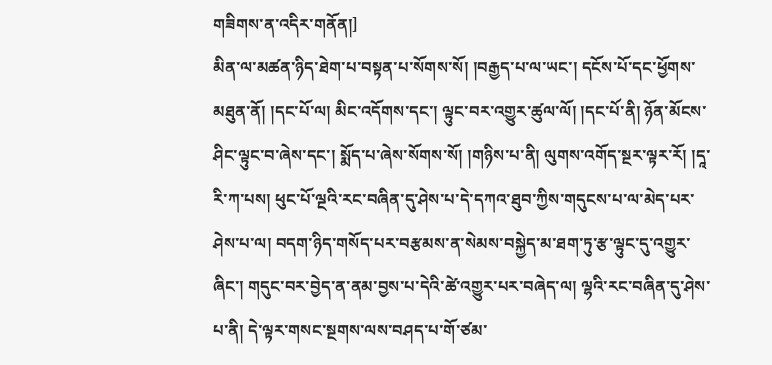གཟིགས་ན་འདིར་གནོན།]
མིན་ལ་མཚན་ཉིད་ཐེག་པ་བསྟན་པ་སོགས་སོ། །བརྒྱད་པ་ལ་ཡང་། དངོས་པོ་དང་ཕྱོགས་མཐུན་ནོ། །དང་པོ་ལ། མིང་འདོགས་དང་། ལྟུང་བར་འགྱུར་ཚུལ་ལོ། །དང་པོ་ནི། ཉོན་མོངས་ཤིང་ལྟུང་བ་ཞེས་དང་། སྨོད་པ་ཞེས་སོགས་སོ། །གཉིས་པ་ནི། ལུགས་འགོད་སྔར་ལྟར་རོ། །དཱ་རི་ཀ་པས། ཕུང་པོ་ལྔའི་རང་བཞིན་དུ་ཤེས་པ་དེ་དཀའ་ཐུབ་ཀྱིས་གདུངས་པ་ལ་མེད་པར་ཤེས་པ་ལ། བདག་ཉིད་གསོད་པར་བརྩམས་ན་སེམས་བསྐྱེད་མ་ཐག་ཏུ་རྩ་ལྟུང་དུ་འགྱུར་ཞིང་། གདུང་བར་བྱེད་ན་ནམ་བྱས་པ་དེའི་ཚེ་འགྱུར་པར་བཞེད་ལ། ལྷའི་རང་བཞིན་དུ་ཤེས་པ་ནི། དེ་ལྟར་གསང་སྔགས་ལས་བཤད་པ་གོ་ཙམ་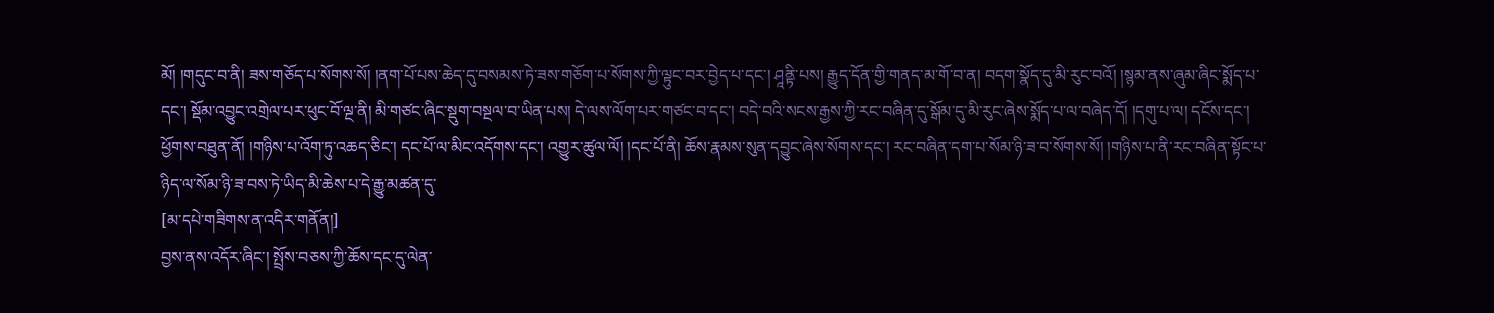མོ། །གདུང་བ་ནི། ཟས་གཅོད་པ་སོགས་སོ། །ནག་པོ་པས་ཆེད་དུ་བསམས་ཏེ་ཟས་གཅོག་པ་སོགས་ཀྱི་ལྟུང་བར་བྱེད་པ་དང་། ཤཱནྟི་པས། རྒྱུད་དོན་གྱི་གནད་མ་གོ་བ་ན། བདག་སྣོད་དུ་མི་རུང་བའོ། །སྙམ་ནས་ཞུམ་ཞིང་སྨོད་པ་དང་། སྡོམ་འབྱུང་འགྲེལ་པར་ཕུང་བོ་ལྔ་ནི། མི་གཙང་ཞིང་སྡུག་བསྔལ་བ་ཡིན་པས། དེ་ལས་ལོག་པར་གཙང་བ་དང་། བདེ་བའི་སངས་རྒྱས་ཀྱི་རང་བཞིན་དུ་སྒོམ་དུ་མི་རུང་ཞེས་སྨོད་པ་ལ་བཞེད་དོ། །དགུ་པ་ལ། དངོས་དང་། ཕྱོགས་བཐུན་ནོ། །གཉིས་པ་འོག་ཏུ་འཆད་ཅིང་། དང་པོ་ལ་མིང་འདོགས་དང་། འགྱུར་ཚུལ་ལོ། །དང་པོ་ནི། ཆོས་རྣམས་སུན་དབྱུང་ཞེས་སོགས་དང་། རང་བཞིན་དག་པ་སོམ་ཉི་ཟ་བ་སོགས་སོ། །གཉིས་པ་ནི་རང་བཞིན་སྟོང་པ་ཉིད་ལ་སོམ་ཉི་ཟ་བས་ཏེ་ཡིད་མི་ཆེས་པ་དེ་རྒྱུ་མཚན་དུ་
[མ་དཔེ་གཟིགས་ན་འདིར་གནོན།]
བྱས་ནས་འདོར་ཞིང་། སྤྲོས་བཅས་ཀྱི་ཆོས་དང་དུ་ལེན་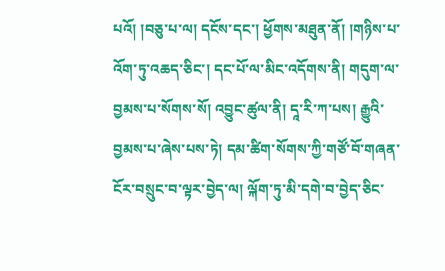པའོ། །བཅུ་པ་ལ། དངོས་དང་། ཕྱོགས་མཐུན་ནོ། །གཉིས་པ་འོག་ཏུ་འཆད་ཅིང་། དང་པོ་ལ་མིང་འདོགས་ནི། གདུག་ལ་བྱམས་པ་སོགས་སོ། འབྱུང་ཚུལ་ནི། དཱ་རི་ཀ་པས། རྒྱུའི་བྱམས་པ་ཞེས་པས་ཏེ། དམ་ཚིག་སོགས་ཀྱི་གཙོ་བོ་གཞན་ངོར་བསྲུང་བ་ལྟར་བྱེད་ལ། ལྐོག་ཏུ་མི་དགེ་བ་བྱེད་ཅིང་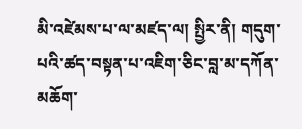མི་འཛེམས་པ་ལ་མཛད་ལ། སྤྱིར་ནི། གདུག་པའི་ཚད་བསྟན་པ་འཇིག་ཅིང་བླ་མ་དཀོན་མཆོག་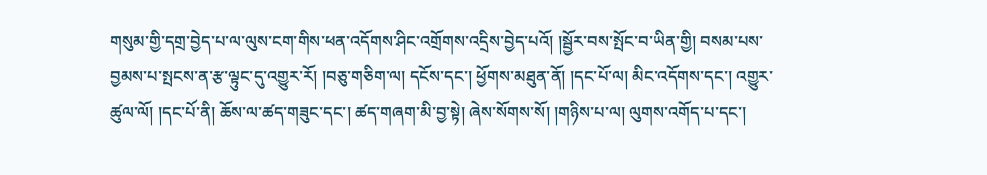གསུམ་གྱི་དགྲ་བྱེད་པ་ལ་ལུས་ངག་གིས་ཕན་འདོགས་ཤིང་འགྲོགས་འདྲིས་བྱེད་པའོ། །སྦྱོར་བས་སྤོང་བ་ཡིན་གྱི། བསམ་པས་བྱམས་པ་སྤངས་ན་རྩ་ལྟུང་དུ་འགྱུར་རོ། །བཅུ་གཅིག་ལ། དངོས་དང་། ཕྱོགས་མཐུན་ནོ། །དང་པོ་ལ། མིང་འདོགས་དང་། འགྱུར་ཚུལ་ལོ། །དང་པོ་ནི། ཆོས་ལ་ཚད་གཟུང་དང་། ཚད་གཞག་མི་བྱ་སྟེ། ཞེས་སོགས་སོ། །གཉིས་པ་ལ། ལུགས་འགོད་པ་དང་།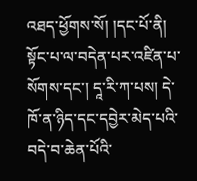འཐད་ཕྱོགས་སོ། །དང་པོ་ནི། སྟོང་པ་ལ་བདེན་པར་འཛིན་པ་སོགས་དང་། དཱ་རི་ཀ་པས། དེ་ཁོ་ན་ཉིད་དང་དབྱེར་མེད་པའི་བདེ་བ་ཆེན་པོའི་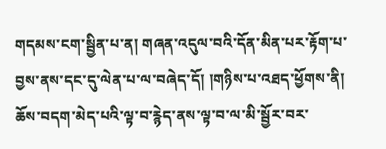གདམས་ངག་སྦྱིན་པ་ན། གཞན་འདུལ་བའི་དོན་མིན་པར་རྟོག་པ་བྱས་ནས་དང་དུ་ལེན་པ་ལ་བཞེད་དོ། །གཉིས་པ་འཐད་ཕྱོགས་ནི། ཆོས་བདག་མེད་པའི་ལྟ་བ་རྙེད་ནས་ལྟ་བ་ལ་མི་སྦྱོར་བར་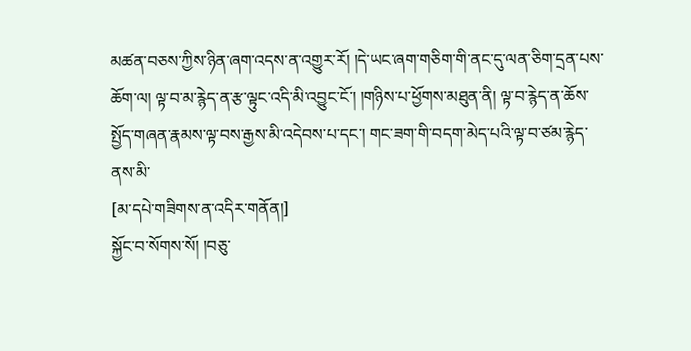མཚན་བཅས་ཀྱིས་ཉིན་ཞག་འདས་ན་འགྱུར་རོ། །དེ་ཡང་ཞག་གཅིག་གི་ནང་དུ་ལན་ཅིག་དྲན་པས་ཆོག་ལ། ལྟ་བ་མ་རྙེད་ན་རྩ་ལྟུང་འདི་མི་འབྱུང་ངོ་། །གཉིས་པ་ཕྱོགས་མཐུན་ནི། ལྟ་བ་རྙེད་ན་ཆོས་སྤྱོད་གཞན་རྣམས་ལྟ་བས་རྒྱས་མི་འདེབས་པ་དང་། གང་ཟག་གི་བདག་མེད་པའི་ལྟ་བ་ཙམ་རྙེད་ནས་མི་
[མ་དཔེ་གཟིགས་ན་འདིར་གནོན།]
སྐྱོང་བ་སོགས་སོ། །བཅུ་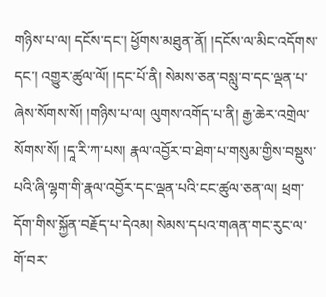གཉིས་པ་ལ། དངོས་དང་། ཕྱོགས་མཐུན་ནོ། །དངོས་ལ་མིང་འདོགས་དང་། འགྱུར་ཚུལ་ལོ། །དང་པོ་ནི། སེམས་ཅན་བསླུ་བ་དང་ལྡན་པ་ཞེས་སོགས་སོ། །གཉིས་པ་ལ། ལུགས་འགོད་པ་ནི། རྒྱ་ཆེར་འགྲེལ་སོགས་སོ། །དཱ་རི་ཀ་པས། རྣལ་འབྱོར་བ་ཐེག་པ་གསུམ་གྱིས་བསྡུས་པའི་ཞི་ལྷག་གི་རྣལ་འབྱོར་དང་ལྡན་པའི་ངང་ཚུལ་ཅན་ལ། ཕྲག་དོག་གིས་སྐྱོན་བརྗོད་པ་དེའམ། སེམས་དཔའ་གཞན་གང་རུང་ལ་གོ་བར་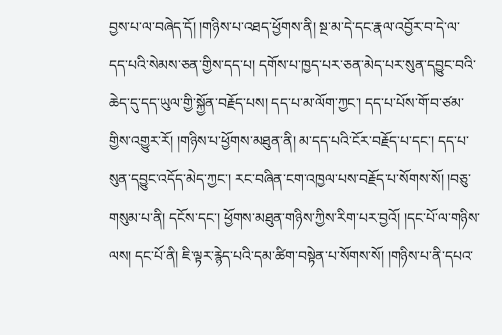བྱས་པ་ལ་བཞེད་དོ། །གཉིས་པ་འཐད་ཕྱོགས་ནི། སྔ་མ་དེ་དང་རྣལ་འབྱོར་བ་དེ་ལ་དད་པའི་སེམས་ཅན་གྱིས་དད་པ། དགོས་པ་ཁྱད་པར་ཅན་མེད་པར་སུན་དབྱུང་བའི་ཆེད་དུ་དད་ཡུལ་གྱི་སྐྱོན་བརྗོད་པས། དད་པ་མ་ལོག་ཀྱང་། དད་པ་པོས་གོ་བ་ཙམ་གྱིས་འགྱུར་རོ། །གཉིས་པ་ཕྱོགས་མཐུན་ནི། མ་དད་པའི་ངོར་བརྗོད་པ་དང་། དད་པ་སུན་དབྱུང་འདོད་མེད་ཀྱང་། རང་བཞིན་ངག་འཁྱལ་པས་བརྗོད་པ་སོགས་སོ། །བཅུ་གསུམ་པ་ནི། དངོས་དང་། ཕྱོགས་མཐུན་གཉིས་ཀྱིས་རིག་པར་བྱའོ། །དང་པོ་ལ་གཉིས་ལས། དང་པོ་ནི། ཇི་ལྟར་རྙེད་པའི་དམ་ཚིག་བསྟེན་པ་སོགས་སོ། །གཉིས་པ་ནི་དཔའ་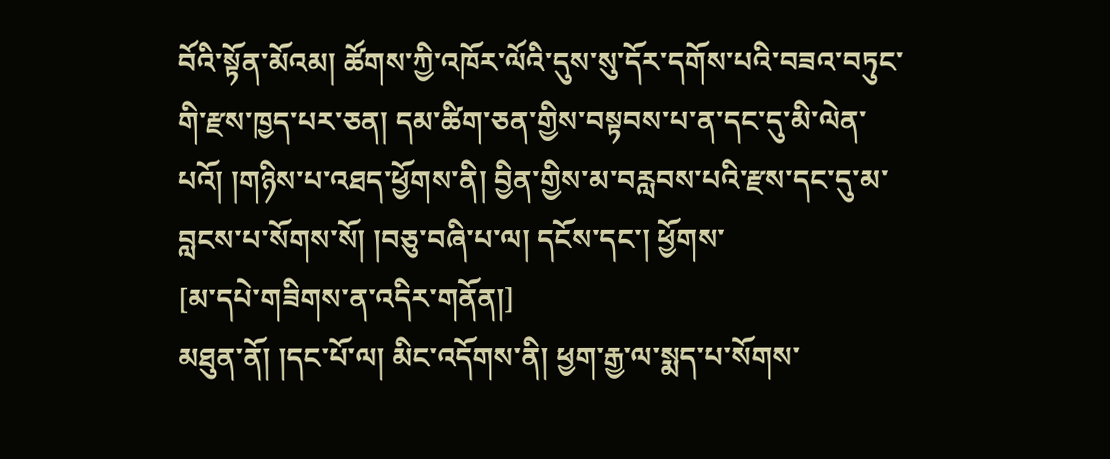བོའི་སྟོན་མོའམ། ཚོགས་ཀྱི་འཁོར་ལོའི་དུས་སུ་དོར་དགོས་པའི་བཟའ་བཏུང་གི་རྫས་ཁྱད་པར་ཅན། དམ་ཚིག་ཅན་གྱིས་བསྟབས་པ་ན་དང་དུ་མི་ལེན་པའོ། །གཉིས་པ་འཐད་ཕྱོགས་ནི། བྱིན་གྱིས་མ་བརླབས་པའི་རྫས་དང་དུ་མ་བླངས་པ་སོགས་སོ། །བཅུ་བཞི་པ་ལ། དངོས་དང་། ཕྱོགས་
[མ་དཔེ་གཟིགས་ན་འདིར་གནོན།]
མཐུན་ནོ། །དང་པོ་ལ། མིང་འདོགས་ནི། ཕྱག་རྒྱ་ལ་སྨད་པ་སོགས་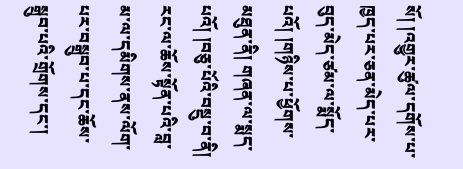སོ། །འགྱུར་ཚུལ་དགོས་པ་ཁྱད་པར་ཅན་མེད་པར་བུད་མེད་ཙམ་ལ་སྨོད་པའོ། །གཉིས་པ་ཕྱོགས་མཐུན་ནི། གཞན་ལ་སྨད་པའོ། །བཅུ་པོའི་བསྡུ་བ་ནི། རང་ལ་ཆོས་སྟོན་པའི་བླ་མ་ལ་དམིགས་ནས་ལོག་པར་བསྒྲུབ་པ་དང་ཆོས་སྒྲུབ་པའི་གྲོགས་དང་།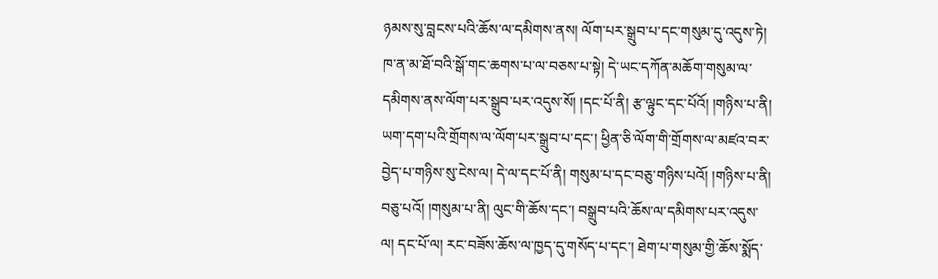ཉམས་སུ་བླངས་པའི་ཆོས་ལ་དམིགས་ནས། ལོག་པར་སྒྲུབ་པ་དང་གསུམ་དུ་འདུས་ཏེ། ཁ་ན་མ་ཐོ་བའི་སྒོ་གང་ཆགས་པ་ལ་བཅས་པ་སྟེ། དེ་ཡང་དཀོན་མཆོག་གསུམ་ལ་དམིགས་ནས་ལོག་པར་སྒྲུབ་པར་འདུས་སོ། །དང་པོ་ནི། རྩ་ལྟུང་དང་པོའོ། །གཉིས་པ་ནི། ཡག་དག་པའི་གྲོགས་ལ་ལོག་པར་སྒྲུབ་པ་དང་། ཕྱིན་ཅི་ལོག་གི་གྲོགས་ལ་མཛའ་བར་བྱེད་པ་གཉིས་སུ་ངེས་ལ། དེ་ལ་དང་པོ་ནི། གསུམ་པ་དང་བཅུ་གཉིས་པའོ། །གཉིས་པ་ནི། བཅུ་པའོ། །གསུམ་པ་ནི། ལུང་གི་ཆོས་དང་། བསྒྲུབ་པའི་ཆོས་ལ་དམིགས་པར་འདུས་ལ། དང་པོ་ལ། རང་བཟོས་ཆོས་ལ་ཁྱད་དུ་གསོད་པ་དང་། ཐེག་པ་གསུམ་གྱི་ཆོས་སྨོད་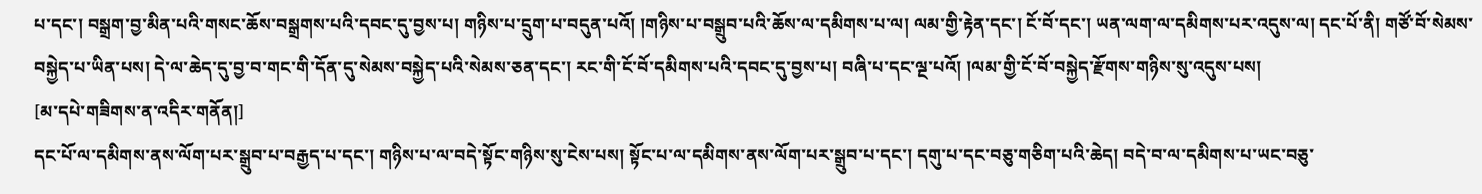པ་དང་། བསྒྲག་བྱ་མིན་པའི་གསང་ཆོས་བསྒྲགས་པའི་དབང་དུ་བྱས་པ། གཉིས་པ་དྲུག་པ་བདུན་པའོ། །གཉིས་པ་བསྒྲུབ་པའི་ཆོས་ལ་དམིགས་པ་ལ། ལམ་གྱི་རྟེན་དང་། ངོ་བོ་དང་། ཡན་ལག་ལ་དམིགས་པར་འདུས་ལ། དང་པོ་ནི། གཙོ་བོ་སེམས་བསྐྱེད་པ་ཡིན་པས། དེ་ལ་ཆེད་དུ་བྱ་བ་གང་གི་དོན་དུ་སེམས་བསྐྱེད་པའི་སེམས་ཅན་དང་། རང་གི་ངོ་བོ་དམིགས་པའི་དབང་དུ་བྱས་པ། བཞི་པ་དང་ལྔ་པའོ། །ལམ་གྱི་ངོ་བོ་བསྐྱེད་རྫོགས་གཉིས་སུ་འདུས་པས།
[མ་དཔེ་གཟིགས་ན་འདིར་གནོན།]
དང་པོ་ལ་དམིགས་ནས་ལོག་པར་སྒྲུབ་པ་བརྒྱད་པ་དང་། གཉིས་པ་ལ་བདེ་སྟོང་གཉིས་སུ་ངེས་པས། སྟོང་པ་ལ་དམིགས་ནས་ལོག་པར་སྒྲུབ་པ་དང་། དགུ་པ་དང་བཅུ་གཅིག་པའི་ཆེད། བདེ་བ་ལ་དམིགས་པ་ཡང་བཅུ་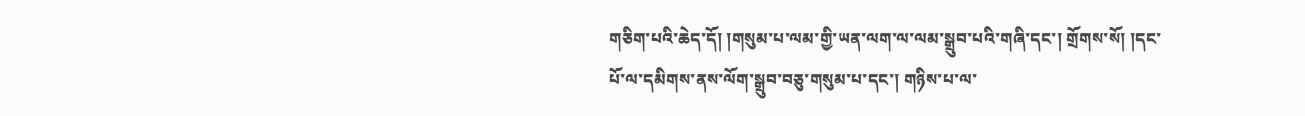གཅིག་པའི་ཆེད་དོ། །གསུམ་པ་ལམ་གྱི་ཡན་ལག་ལ་ལམ་སྒྲུབ་པའི་གཞི་དང་། གྲོགས་སོ། །དང་པོ་ལ་དམིགས་ནས་ལོག་སྒྲུབ་བཅུ་གསུམ་པ་དང་། གཉིས་པ་ལ་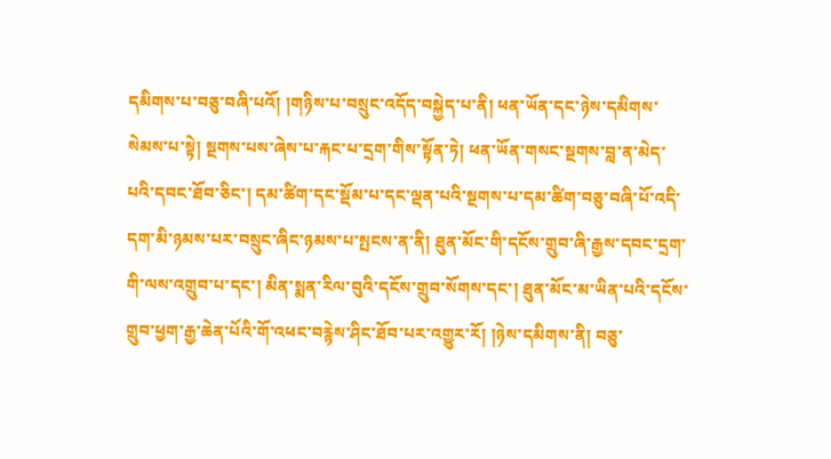དམིགས་པ་བཅུ་བཞི་པའོ། །གཉིས་པ་བསྲུང་འདོད་བསྐྱེད་པ་ནི། ཕན་ཡོན་དང་ཉེས་དམིགས་སེམས་པ་སྟེ། སྔགས་པས་ཞེས་པ་རྐང་པ་དྲག་གིས་སྟོན་ཏེ། ཕན་ཡོན་གསང་སྔགས་བླ་ན་མེད་པའི་དབང་ཐོབ་ཅིང་། དམ་ཚིག་དང་སྡོམ་པ་དང་ལྡན་པའི་སྔགས་པ་དམ་ཚིག་བཅུ་བཞི་པོ་འདི་དག་མི་ཉམས་པར་བསྲུང་ཞིང་ཉམས་པ་སྤངས་ན་ནི། ཐུན་མོང་གི་དངོས་གྲུབ་ཞི་རྒྱས་དབང་དྲག་གི་ལས་འགྲུབ་པ་དང་། མིན་སྨན་རིལ་བུའི་དངོས་གྲུབ་སོགས་དང་། ཐུན་མོང་མ་ཡིན་པའི་དངོས་གྲུབ་ཕྱག་རྒྱ་ཆེན་པོའི་གོ་འཕང་བརྙེས་ཤིང་ཐོབ་པར་འགྱུར་རོ། །ཉེས་དམིགས་ནི། བཅུ་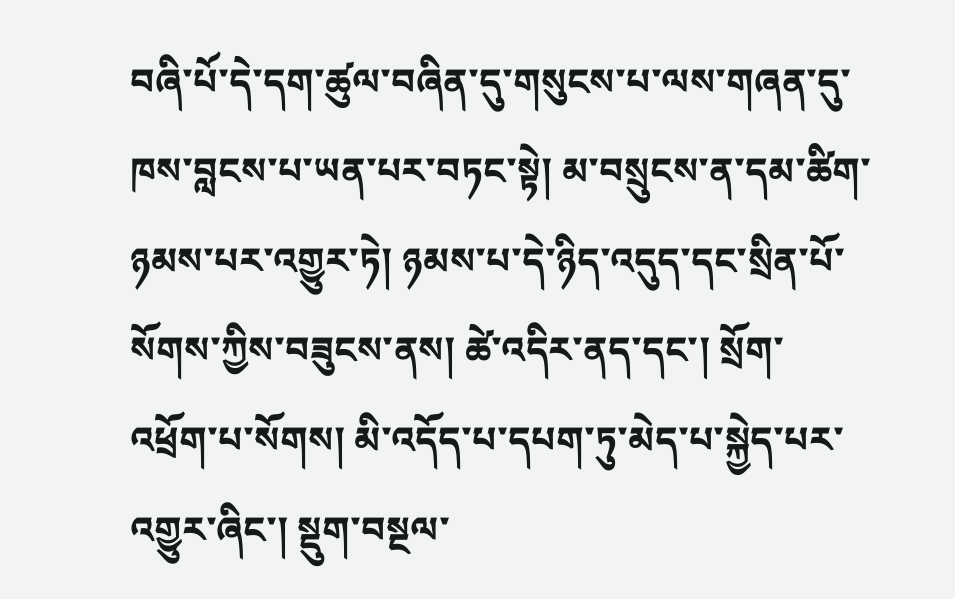བཞི་པོ་དེ་དག་ཚུལ་བཞིན་དུ་གསུངས་པ་ལས་གཞན་དུ་ཁས་བླངས་པ་ཡན་པར་བཏང་སྟེ། མ་བསྲུངས་ན་དམ་ཚིག་ཉམས་པར་འགྱུར་ཏེ། ཉམས་པ་དེ་ཉིད་འདུད་དང་སྲིན་པོ་སོགས་ཀྱིས་བཟུངས་ནས། ཚེ་འདིར་ནད་དང་། སྲོག་འཕྲོག་པ་སོགས། མི་འདོད་པ་དཔག་ཏུ་མེད་པ་སྐྱེད་པར་འགྱུར་ཞིང་། སྡུག་བསྔལ་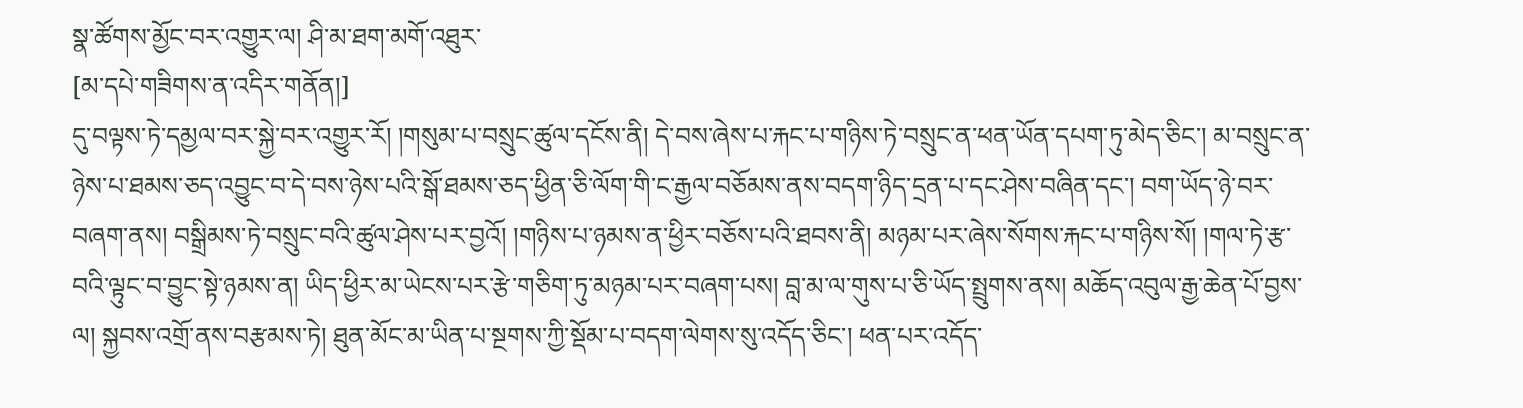སྣ་ཚོགས་མྱོང་བར་འགྱུར་ལ། ཤི་མ་ཐག་མགོ་འཐུར་
[མ་དཔེ་གཟིགས་ན་འདིར་གནོན།]
དུ་བལྟས་ཏེ་དམྱལ་བར་སྐྱེ་བར་འགྱུར་རོ། །གསུམ་པ་བསྲུང་ཚུལ་དངོས་ནི། དེ་བས་ཞེས་པ་རྐང་པ་གཉིས་ཏེ་བསྲུང་ན་ཕན་ཡོན་དཔག་ཏུ་མེད་ཅིང་། མ་བསྲུང་ན་ཉེས་པ་ཐམས་ཅད་འབྱུང་བ་དེ་བས་ཉེས་པའི་སྒོ་ཐམས་ཅད་ཕྱིན་ཅི་ལོག་གི་ང་རྒྱལ་བཅོམས་ནས་བདག་ཉིད་དྲན་པ་དང་ཤེས་བཞིན་དང་། བག་ཡོད་ཉེ་བར་བཞག་ནས། བསྒྲིམས་ཏེ་བསྲུང་བའི་ཚུལ་ཤེས་པར་བྱའོ། །གཉིས་པ་ཉམས་ན་ཕྱིར་བཅོས་པའི་ཐབས་ནི། མཉམ་པར་ཞེས་སོགས་རྐང་པ་གཉིས་སོ། །གལ་ཏེ་རྩ་བའི་ལྟུང་བ་བྱུང་སྟེ་ཉམས་ན། ཡིད་ཕྱིར་མ་ཡེངས་པར་རྩེ་གཅིག་ཏུ་མཉམ་པར་བཞག་པས། བླ་མ་ལ་གུས་པ་ཅི་ཡོད་སྤྲུགས་ནས། མཆོད་འབུལ་རྒྱ་ཆེན་པོ་བྱས་ལ། སྐྱབས་འགྲོ་ནས་བརྩམས་ཏེ། ཐུན་མོང་མ་ཡིན་པ་སྔགས་ཀྱི་སྡོམ་པ་བདག་ལེགས་སུ་འདོད་ཅིང་། ཕན་པར་འདོད་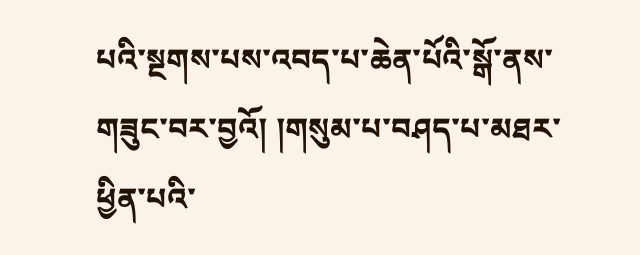པའི་སྔགས་པས་འབད་པ་ཆེན་པོའི་སྒོ་ནས་གཟུང་བར་བྱའོ། །གསུམ་པ་བཤད་པ་མཐར་ཕྱིན་པའི་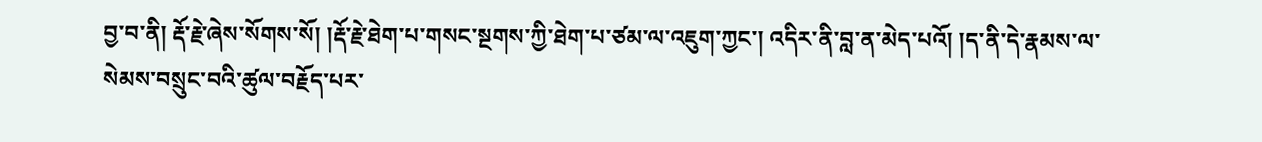བྱ་བ་ནི། རྡོ་རྗེ་ཞེས་སོགས་སོ། །རྡོ་རྗེ་ཐེག་པ་གསང་སྔགས་ཀྱི་ཐེག་པ་ཙམ་ལ་འཇུག་ཀྱང་། འདིར་ནི་བླ་ན་མེད་པའོ། །ད་ནི་དེ་རྣམས་ལ་སེམས་བསྲུང་བའི་ཚུལ་བརྗོད་པར་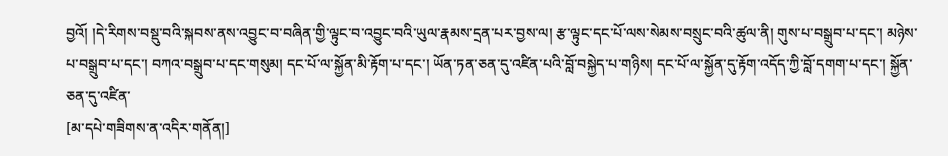བྱའོ། །དེ་རིགས་བསྡུ་བའི་སྐབས་ནས་འབྱུང་བ་བཞིན་གྱི་ལྟུང་བ་འབྱུང་བའི་ཡུལ་རྣམས་དྲན་པར་བྱས་ལ། རྩ་ལྟུང་དང་པོ་ལས་སེམས་བསྲུང་བའི་ཚུལ་ནི། གུས་པ་བསྒྲུབ་པ་དང་། མཉེས་པ་བསྒྲུབ་པ་དང་། བཀའ་བསྒྲུབ་པ་དང་གསུམ། དང་པོ་ལ་སྐྱོན་མི་རྟོག་པ་དང་། ཡོན་ཏན་ཅན་དུ་འཛིན་པའི་བློ་བསྐྱེད་པ་གཉིས། དང་པོ་ལ་སྐྱོན་དུ་རྟོག་འདོད་ཀྱི་བློ་དགག་པ་དང་། སྐྱོན་ཅན་དུ་འཛིན་
[མ་དཔེ་གཟིགས་ན་འདིར་གནོན།]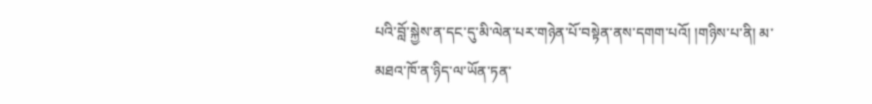པའི་བློ་སྐྱེས་ན་དང་དུ་མི་ལེན་པར་གཉེན་པོ་བསྟེན་ནས་དགག་པའོ། །གཉིས་པ་ནི། མ་མཐའ་ཁོ་ན་ཉིད་ལ་ཡོན་ཏན་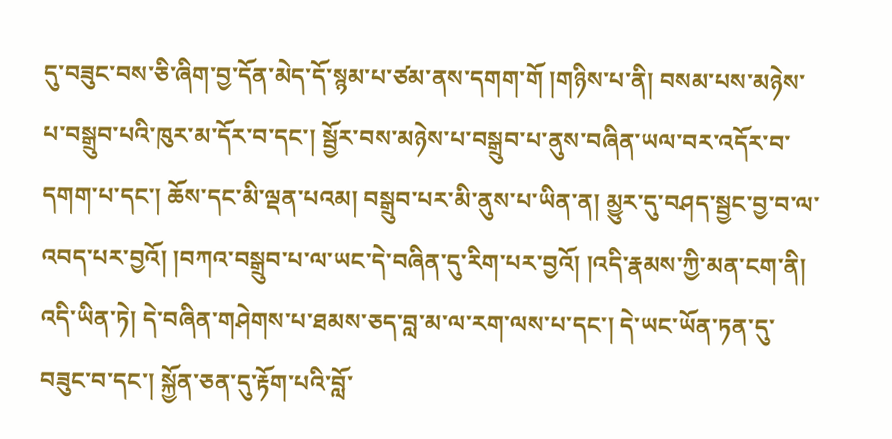དུ་བཟུང་བས་ཅི་ཞིག་བྱ་དོན་མེད་དོ་སྙམ་པ་ཙམ་ནས་དགག་གོ །གཉིས་པ་ནི། བསམ་པས་མཉེས་པ་བསྒྲུབ་པའི་ཁུར་མ་དོར་བ་དང་། སྦྱོར་བས་མཉེས་པ་བསྒྲུབ་པ་ནུས་བཞིན་ཡལ་བར་འདོར་བ་དགག་པ་དང་། ཆོས་དང་མི་ལྡན་པའམ། བསྒྲུབ་པར་མི་ནུས་པ་ཡིན་ན། མྱུར་དུ་བཤད་སྦྱང་བྱ་བ་ལ་འབད་པར་བྱའོ། །བཀའ་བསྒྲུབ་པ་ལ་ཡང་དེ་བཞིན་དུ་རིག་པར་བྱའོ། །འདི་རྣམས་ཀྱི་མན་ངག་ནི། འདི་ཡིན་ཏེ། དེ་བཞིན་གཤེགས་པ་ཐམས་ཅད་བླ་མ་ལ་རག་ལས་པ་དང་། དེ་ཡང་ཡོན་ཏན་དུ་བཟུང་བ་དང་། སྐྱོན་ཅན་དུ་རྟོག་པའི་བློ་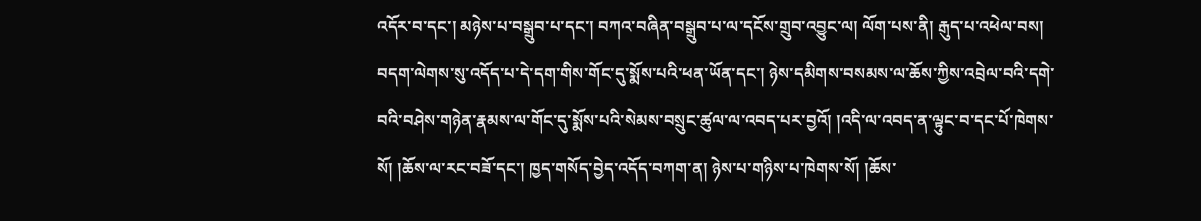འདོར་བ་དང་། མཉེས་པ་བསྒྲུབ་པ་དང་། བཀའ་བཞིན་བསྒྲུབ་པ་ལ་དངོས་གྲུབ་འབྱུང་ལ། ལོག་པས་ནི། རྒུད་པ་འཕེལ་བས། བདག་ལེགས་སུ་འདོད་པ་དེ་དག་གིས་གོང་དུ་སྨོས་པའི་ཕན་ཡོན་དང་། ཉེས་དམིགས་བསམས་ལ་ཆོས་ཀྱིས་འབྲེལ་བའི་དགེ་བའི་བཤེས་གཉེན་རྣམས་ལ་གོང་དུ་སྨོས་པའི་སེམས་བསྲུང་ཚུལ་ལ་འབད་པར་བྱའོ། །འདི་ལ་འབད་ན་ལྟུང་བ་དང་པོ་ཁེགས་སོ། །ཆོས་ལ་རང་བཟོ་དང་། ཁྱད་གསོད་བྱེད་འདོད་བཀག་ན། ཉེས་པ་གཉིས་པ་ཁེགས་སོ། །ཆོས་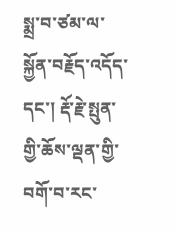སྨྲ་བ་ཙམ་ལ་སྐྱོན་བརྗོད་འདོད་དང་། རྡོ་རྗེ་སྤུན་གྱི་ཆོས་ལྡན་གྱི་བགོ་བ་རང་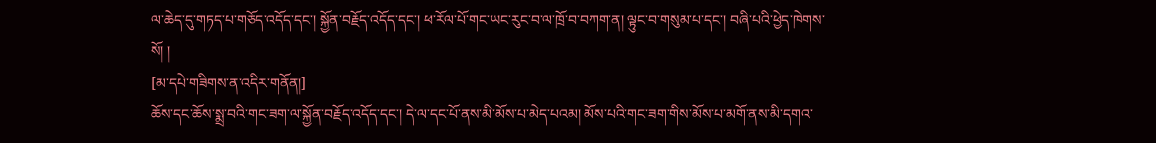ལ་ཆེད་དུ་གཏད་པ་གཅོད་འདོད་དང་། སྐྱོན་བརྗོད་འདོད་དང་། ཕ་རོལ་པོ་གང་ཡང་རུང་བ་ལ་ཁྲོ་བ་བཀག་ན། ལྟུང་བ་གསུམ་པ་དང་། བཞི་པའི་ཕྱེད་ཁེགས་སོ། །
[མ་དཔེ་གཟིགས་ན་འདིར་གནོན།]
ཆོས་དང་ཆོས་སྨྲ་བའི་གང་ཟག་ལ་སྐྱོན་བརྗོད་འདོད་དང་། དེ་ལ་དང་པོ་ནས་མི་མོས་པ་མེད་པའམ། མོས་པའི་གང་ཟག་གིས་མོས་པ་མགོ་ནས་མི་དགའ་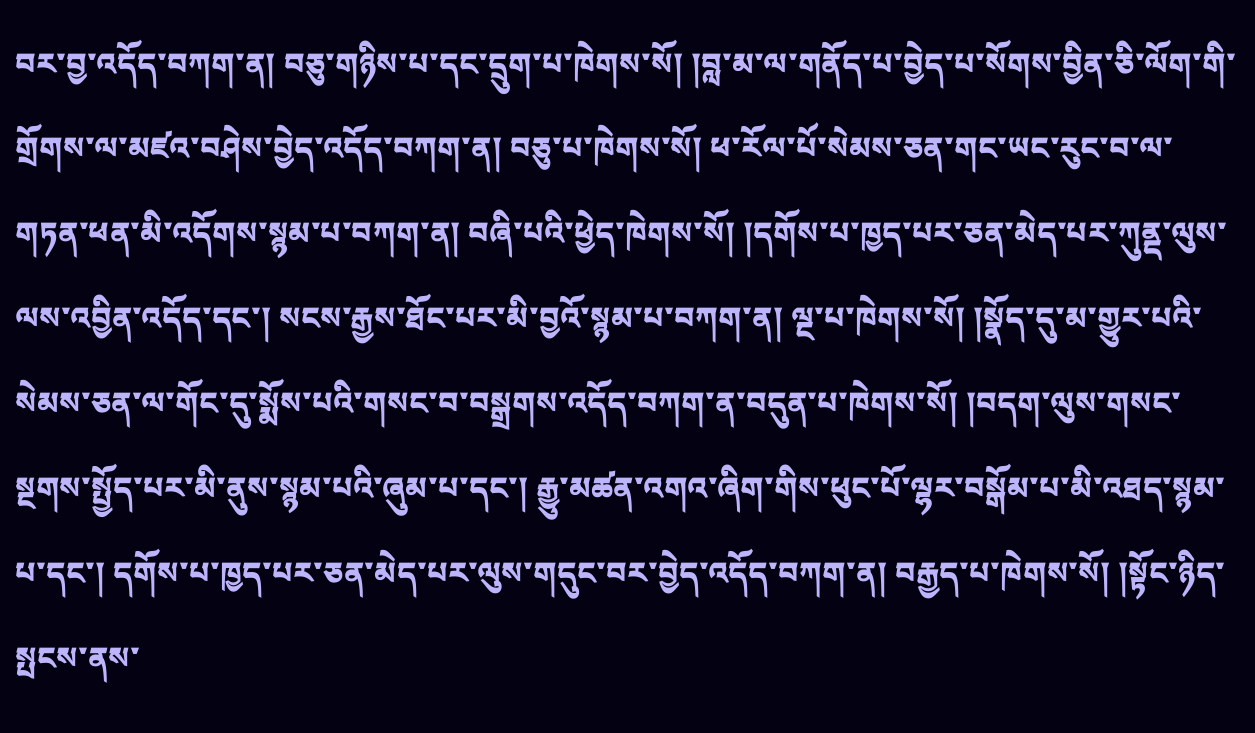བར་བྱ་འདོད་བཀག་ན། བཅུ་གཉིས་པ་དང་དྲུག་པ་ཁེགས་སོ། །བླ་མ་ལ་གནོད་པ་བྱེད་པ་སོགས་བྱིན་ཅི་ལོག་གི་གྲོགས་ལ་མཛའ་བཤེས་བྱེད་འདོད་བཀག་ན། བཅུ་པ་ཁེགས་སོ། ཕ་རོལ་པོ་སེམས་ཅན་གང་ཡང་རུང་བ་ལ་གཏན་ཕན་མི་འདོགས་སྙམ་པ་བཀག་ན། བཞི་པའི་ཕྱེད་ཁེགས་སོ། །དགོས་པ་ཁྱད་པར་ཅན་མེད་པར་ཀུནྡ་ལུས་ལས་འབྱིན་འདོད་དང་། སངས་རྒྱས་ཐོང་པར་མི་བྱའོ་སྙམ་པ་བཀག་ན། ལྔ་པ་ཁེགས་སོ། །སྣོད་དུ་མ་གྱུར་པའི་སེམས་ཅན་ལ་གོང་དུ་སྨོས་པའི་གསང་བ་བསྒྲགས་འདོད་བཀག་ན་བདུན་པ་ཁེགས་སོ། །བདག་ལུས་གསང་སྔགས་སྤྱོད་པར་མི་ནུས་སྙམ་པའི་ཞུམ་པ་དང་། རྒྱུ་མཚན་འགའ་ཞིག་གིས་ཕུང་པོ་ལྷར་བསྒོམ་པ་མི་འཐད་སྙམ་པ་དང་། དགོས་པ་ཁྱད་པར་ཅན་མེད་པར་ལུས་གདུང་བར་བྱེད་འདོད་བཀག་ན། བརྒྱད་པ་ཁེགས་སོ། །སྟོང་ཉིད་སྤངས་ནས་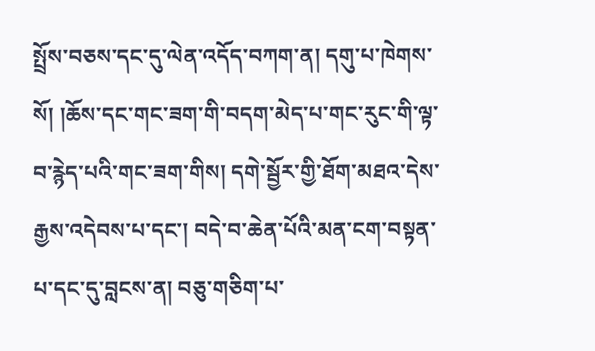སྤྲོས་བཅས་དང་དུ་ལེན་འདོད་བཀག་ན། དགུ་པ་ཁེགས་སོ། །ཆོས་དང་གང་ཟག་གི་བདག་མེད་པ་གང་རུང་གི་ལྟ་བ་རྙེད་པའི་གང་ཟག་གིས། དགེ་སྦྱོར་གྱི་ཐོག་མཐའ་དེས་རྒྱས་འདེབས་པ་དང་། བདེ་བ་ཆེན་པོའི་མན་ངག་བསྟན་པ་དང་དུ་བླངས་ན། བཅུ་གཅིག་པ་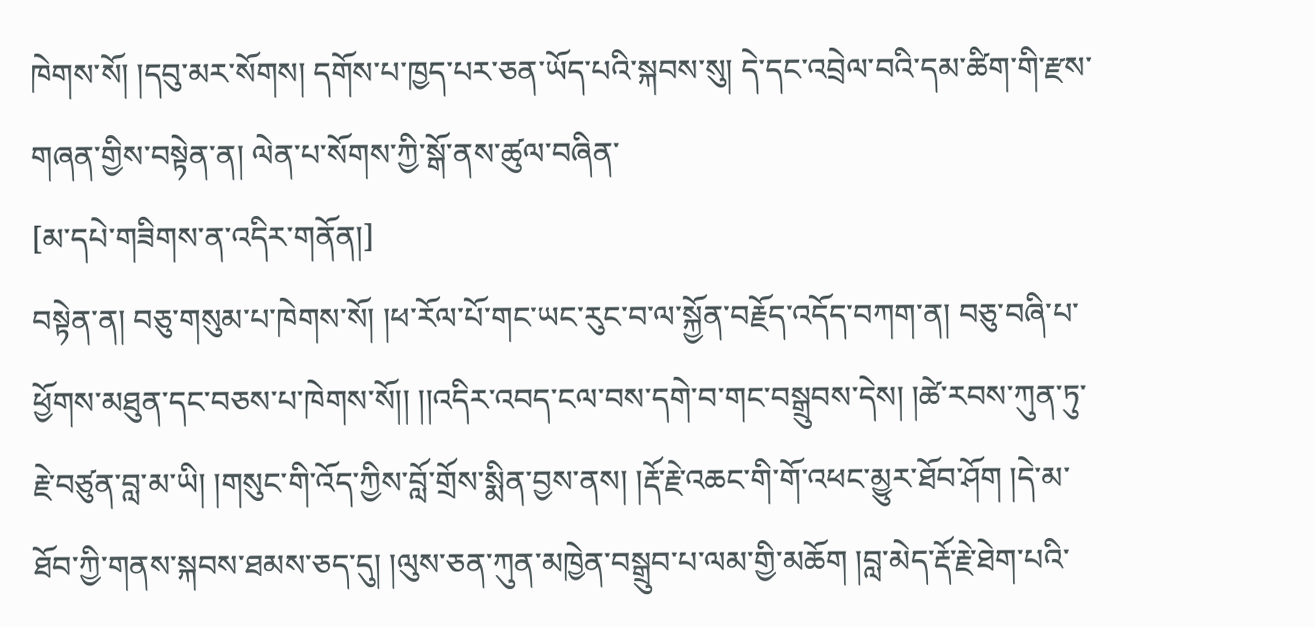ཁེགས་སོ། །དབུ་མར་སོགས། དགོས་པ་ཁྱད་པར་ཅན་ཡོད་པའི་སྐབས་སུ། དེ་དང་འབྲེལ་བའི་དམ་ཚིག་གི་རྫས་གཞན་གྱིས་བསྟེན་ན། ལེན་པ་སོགས་ཀྱི་སྒོ་ནས་ཚུལ་བཞིན་
[མ་དཔེ་གཟིགས་ན་འདིར་གནོན།]
བསྟེན་ན། བཅུ་གསུམ་པ་ཁེགས་སོ། །ཕ་རོལ་པོ་གང་ཡང་རུང་བ་ལ་སྐྱོན་བརྗོད་འདོད་བཀག་ན། བཅུ་བཞི་པ་ཕྱོགས་མཐུན་དང་བཅས་པ་ཁེགས་སོ།། །།འདིར་འབད་ངལ་བས་དགེ་བ་གང་བསྒྲུབས་དེས། །ཚེ་རབས་ཀུན་ཏུ་རྗེ་བཙུན་བླ་མ་ཡི། །གསུང་གི་འོད་ཀྱིས་བློ་གྲོས་སྨིན་བྱས་ནས། །རྡོ་རྗེ་འཆང་གི་གོ་འཕང་མྱུར་ཐོབ་ཤོག །དེ་མ་ཐོབ་ཀྱི་གནས་སྐབས་ཐམས་ཅད་དུ། །ལུས་ཅན་ཀུན་མཁྱེན་བསྒྲུབ་པ་ལམ་གྱི་མཆོག །བླ་མེད་རྡོ་རྗེ་ཐེག་པའི་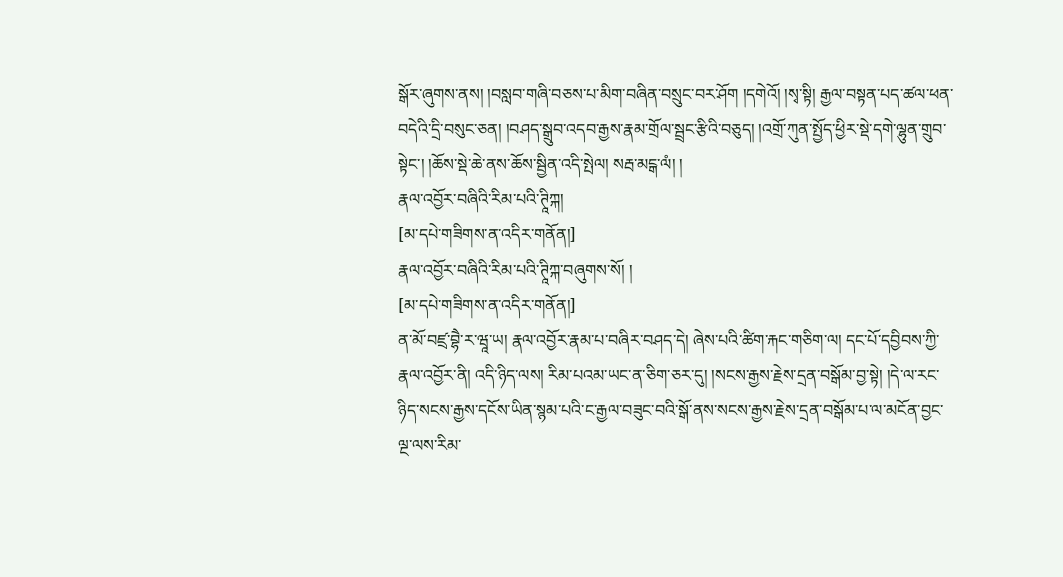སྒོར་ཞུགས་ནས། །བསླབ་གཞི་བཅས་པ་མིག་བཞིན་བསྲུང་བར་ཤོག །དགེའོ། །སྭ་སྟི། རྒྱལ་བསྟན་པད་ཚལ་ཕན་བདེའི་དྲི་བསུང་ཅན། །བཤད་སྒྲུབ་འདབ་རྒྱས་རྣམ་གྲོལ་སྦྲང་རྩིའི་བཅུད། །འགྲོ་ཀུན་སྤྱོད་ཕྱིར་སྡེ་དགེ་ལྷུན་གྲུབ་སྟེང་། །ཆོས་སྡེ་ཆེ་ནས་ཆོས་སྦྱིན་འདི་སྤེལ། སརྦ་མངྒ་ལཾ། །
རྣལ་འབྱོར་བཞིའི་རིམ་པའི་ཊཱིཀྐ།
[མ་དཔེ་གཟིགས་ན་འདིར་གནོན།]
རྣལ་འབྱོར་བཞིའི་རིམ་པའི་ཊཱིཀྐ་བཞུགས་སོ། །
[མ་དཔེ་གཟིགས་ན་འདིར་གནོན།]
ན་མོ་བཛྲ་བྷཻ་ར་ཝཱ་ཡ། རྣལ་འབྱོར་རྣམ་པ་བཞིར་བཤད་དེ། ཞེས་པའི་ཚིག་རྐང་གཅིག་ལ། དང་པོ་དབྱིབས་ཀྱི་རྣལ་འབྱོར་ནི། འདི་ཉིད་ལས། རིམ་པའམ་ཡང་ན་ཅིག་ཅར་དུ། །སངས་རྒྱས་རྗེས་དྲན་བསྒོམ་བྱ་སྟེ། །དེ་ལ་རང་ཉིད་སངས་རྒྱས་དངོས་ཡིན་སྙམ་པའི་ང་རྒྱལ་བཟུང་བའི་སྒོ་ནས་སངས་རྒྱས་རྗེས་དྲན་བསྒོམ་པ་ལ་མངོན་བྱང་ལྔ་ལས་རིམ་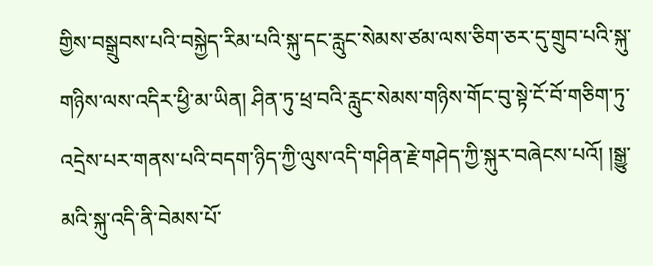གྱིས་བསྒྲུབས་པའི་བསྐྱེད་རིམ་པའི་སྐུ་དང་རླུང་སེམས་ཙམ་ལས་ཅིག་ཅར་དུ་གྲུབ་པའི་སྐུ་གཉིས་ལས་འདིར་ཕྱི་མ་ཡིན། ཤིན་ཏུ་ཕྲ་བའི་རླུང་སེམས་གཉིས་གོང་བུ་སྟེ་ངོ་བོ་གཅིག་ཏུ་འདྲེས་པར་གནས་པའི་བདག་ཉིད་ཀྱི་ལུས་འདི་གཤིན་རྗེ་གཤེད་ཀྱི་སྐུར་བཞེངས་པའོ། །སྒྱུ་མའི་སྐུ་འདི་ནི་བེམས་པོ་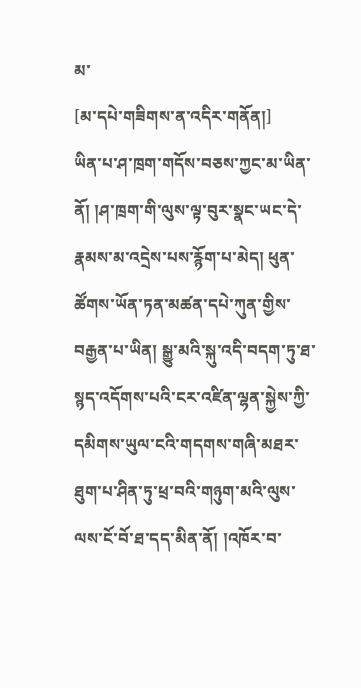མ་
[མ་དཔེ་གཟིགས་ན་འདིར་གནོན།]
ཡིན་པ་ཤ་ཁྲག་གདོས་བཅས་ཀྱང་མ་ཡིན་ནོ། །ཤ་ཁྲག་གི་ལུས་ལྟ་བུར་སྣང་ཡང་དེ་རྣམས་མ་འདྲེས་པས་རྙོག་པ་མེད། ཕུན་ཚོགས་ཡོན་ཏན་མཚན་དཔེ་ཀུན་གྱིས་བརྒྱན་པ་ཡིན། སྒྱུ་མའི་སྐུ་འདི་བདག་ཏུ་ཐ་སྙད་འདོགས་པའི་ངར་འཛིན་ལྷན་སྐྱེས་ཀྱི་དམིགས་ཡུལ་ངའི་གདགས་གཞི་མཐར་ཐུག་པ་ཤིན་ཏུ་ཕྲ་བའི་གཉུག་མའི་ལུས་ལས་ངོ་བོ་ཐ་དད་མིན་ནོ། །འཁོར་བ་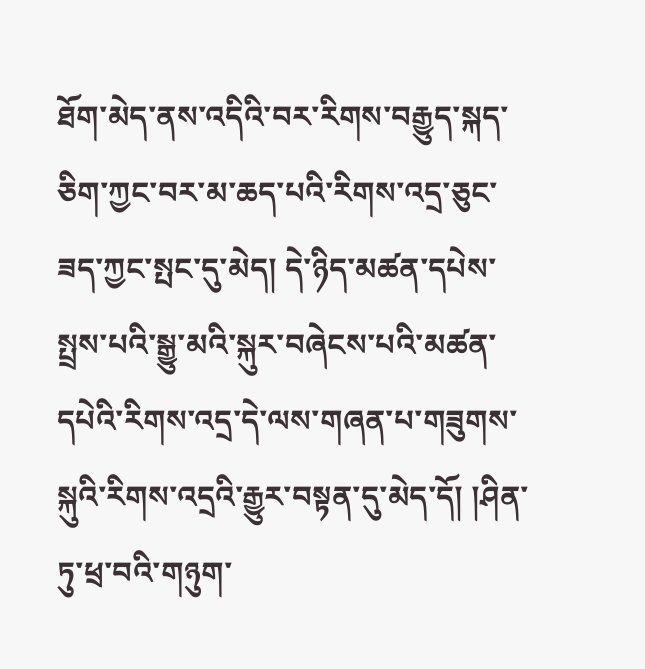ཐོག་མེད་ནས་འདིའི་བར་རིགས་བརྒྱུད་སྐད་ཅིག་ཀྱང་བར་མ་ཆད་པའི་རིགས་འདྲ་ཅུང་ཟད་ཀྱང་སྤང་དུ་མེད། དེ་ཉིད་མཚན་དཔེས་སྤྲས་པའི་སྒྱུ་མའི་སྐུར་བཞེངས་པའི་མཚན་དཔེའི་རིགས་འདྲ་དེ་ལས་གཞན་པ་གཟུགས་སྐུའི་རིགས་འདྲའི་རྒྱུར་བསྟན་དུ་མེད་དོ། །ཤིན་ཏུ་ཕྲ་བའི་གཉུག་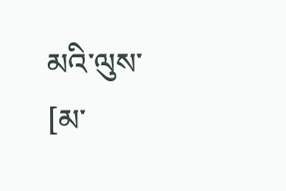མའི་ལུས་
[མ་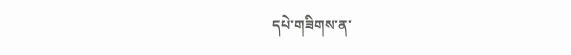དཔེ་གཟིགས་ན་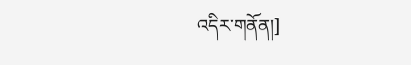འདིར་གནོན།]